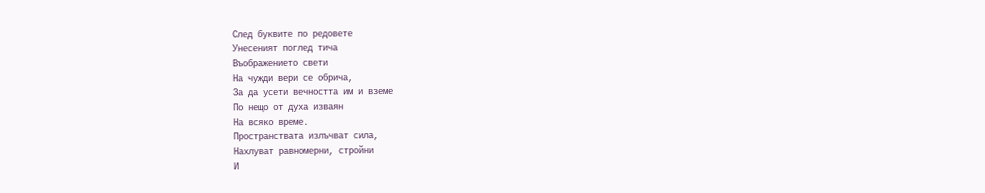След буквите по редовете
Унесеният поглед тича
Въображението свети
На чужди вери се обрича,
За да усети вечността им и вземе
По нещо от духа изваян
На всяко време.
Пространствата излъчват сила,
Нахлуват равномерни, стройни
И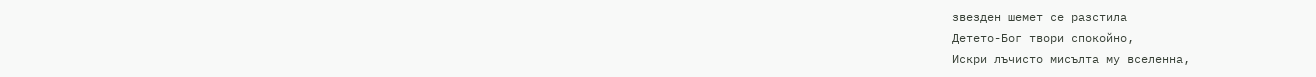звезден шемет се разстила
Детето-Бог твори спокойно,
Искри лъчисто мисълта му вселенна,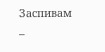Заспивам –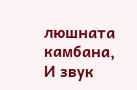люшната камбана,
И звук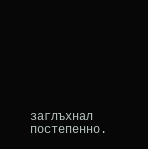заглъхнал постепенно.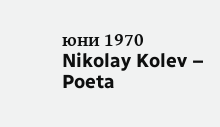юни 1970 Nikolay Kolev – Poeta